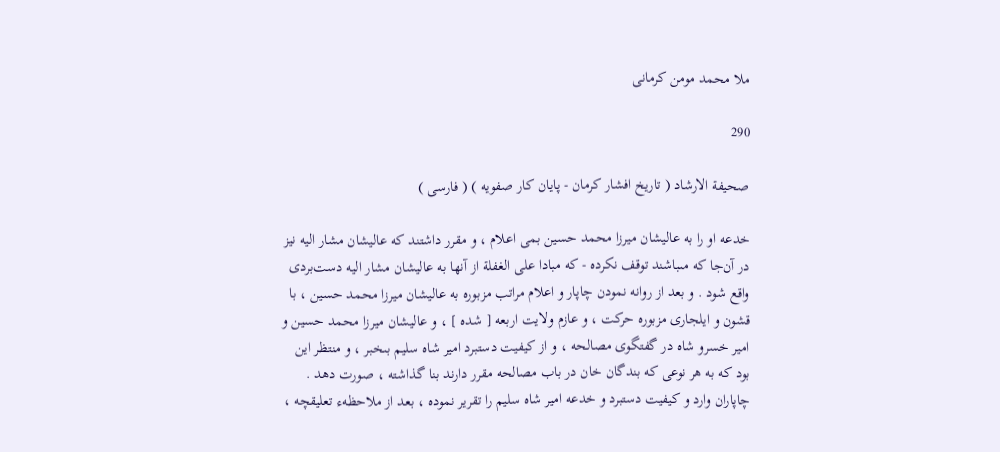ملا محمد مومن كرمانى

290

صحيفة الارشاد ( تاريخ افشار كرمان - پايان كار صفويه ) ( فارسى )

خدعه او را به عاليشان ميرزا محمد حسين بمى اعلام ، و مقرر داشتند كه عاليشان مشار اليه نيز در آن‌جا كه مىباشند توقف نكرده - كه مبادا على الغفلة از آنها به عاليشان مشار اليه دست‌بردى واقع شود . و بعد از روانه نمودن چاپار و اعلام مراتب مزبوره به عاليشان ميرزا محمد حسين ، با قشون و ايلجارى مزبوره حركت ، و عازم ولايت اربعه [ شده ] ، و عاليشان ميرزا محمد حسين و امير خسرو شاه در گفتگوى مصالحه ، و از كيفيت دستبرد امير شاه سليم بىخبر ، و منتظر اين بود كه به هر نوعى كه بندگان خان در باب مصالحه مقرر دارند بنا گذاشته ، صورت دهد . چاپاران وارد و كيفيت دستبرد و خدعه امير شاه سليم را تقرير نموده ، بعد از ملاحظهء تعليقچه ،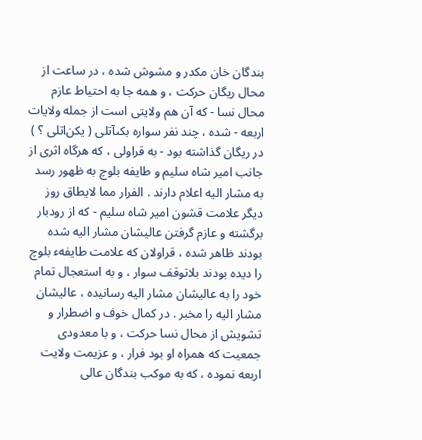بندگان خان مكدر و مشوش شده ، در ساعت از محال ريگان حركت ، و همه جا به احتياط عازم محال نسا - كه آن هم ولايتى است از جمله ولايات اربعه - شده ، چند نفر سواره بكىآتلى ( يكن‌اتلى ؟ ) در ريگان گذاشته بود - به قراولى ، كه هرگاه اثرى از جانب امير شاه سليم و طايفه بلوچ به ظهور رسد به مشار اليه اعلام دارند . الفرار مما لايطاق روز ديگر علامت قشون امير شاه سليم - كه از رودبار برگشته و عازم گرفتن عاليشان مشار اليه شده بودند ظاهر شده ، قراولان كه علامت طايفهء بلوچ را ديده بودند بلاتوقف سوار ، و به استعجال تمام خود را به عاليشان مشار اليه رسانيده ، عاليشان مشار اليه را مخبر . در كمال خوف و اضطرار و تشويش از محال نسا حركت ، و با معدودى جمعيت كه همراه او بود فرار ، و عزيمت ولايت اربعه نموده ، كه به موكب بندگان عالى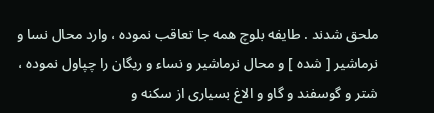ملحق شدند . طايفه بلوچ همه جا تعاقب نموده ، وارد محال نسا و نرماشير [ شده ] و محال نرماشير و نساء و ريگان را چپاول نموده ، شتر و گوسفند و گاو و الاغ بسيارى از سكنه و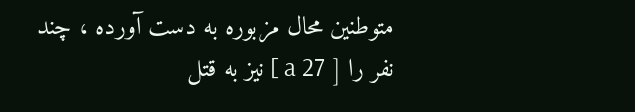متوطنين محال مزبوره به دست آورده ، چند نفر را [ a 27 ] نيز به قتل